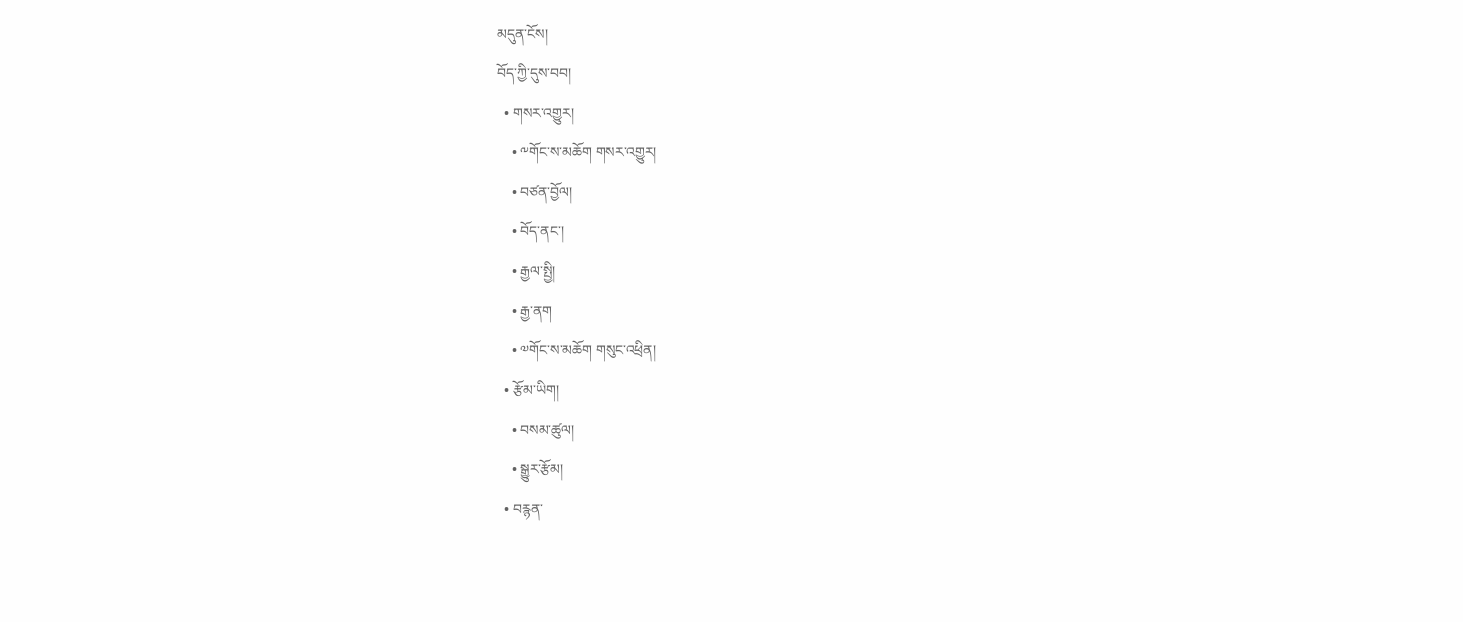མདུན་ངོས།
བོད་ཀྱི་དུས་བབ།
  • གསར་འགྱུར།
    • ༸གོང་ས་མཆོག གསར་འགྱུར།
    • བཙན་བྱོལ།
    • བོད་ནང་།
    • རྒྱལ་སྤྱི།
    • རྒྱ་ནག
    • ༧གོང་ས་མཆོག གསུང་འཕྲིན།
  • རྩོམ་ཡིག།
    • བསམ་ཚུལ།
    • སྒྱུར་རྩོམ།
  • བརྙན་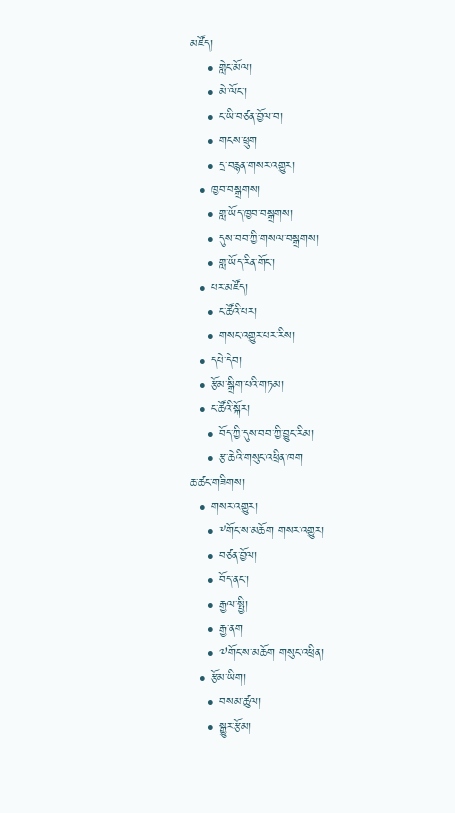མཛོད།
    • གླེང་མོལ།
    • མེ་ལོང་།
    • ང་ཡི་བཙན་བྱོལ་བ།
    • གངས་ཕྲུག
    • དྲ་བརྙན་གསར་འགྱུར།
  • ཁྱབ་བསྒྲགས།
    • གླ་ཡོད་ཁྱབ་བསྒྲགས།
    • དུས་བབ་ཀྱི་གསལ་བསྒྲགས།
    • གླ་ཡོད་རིན་གོང་།
  • པར་མཛོད།
    • ང་ཚོའི་པར།
    • གསང་འགྱུར་པར་རིས།
  • དཔེ་དེབ།
  • རྩོམ་སྒྲིག་པའི་གཏམ།
  • ང་ཚོའི་སྐོར།
    • བོད་ཀྱི་དུས་བབ་ཀྱི་བྱུང་རིམ།
    • རྩ་ཆེའི་གསུང་འཕྲིན་ཁག
ཆ་ཚང་གཟིགས།
  • གསར་འགྱུར།
    • ༸གོང་ས་མཆོག གསར་འགྱུར།
    • བཙན་བྱོལ།
    • བོད་ནང་།
    • རྒྱལ་སྤྱི།
    • རྒྱ་ནག
    • ༧གོང་ས་མཆོག གསུང་འཕྲིན།
  • རྩོམ་ཡིག།
    • བསམ་ཚུལ།
    • སྒྱུར་རྩོམ།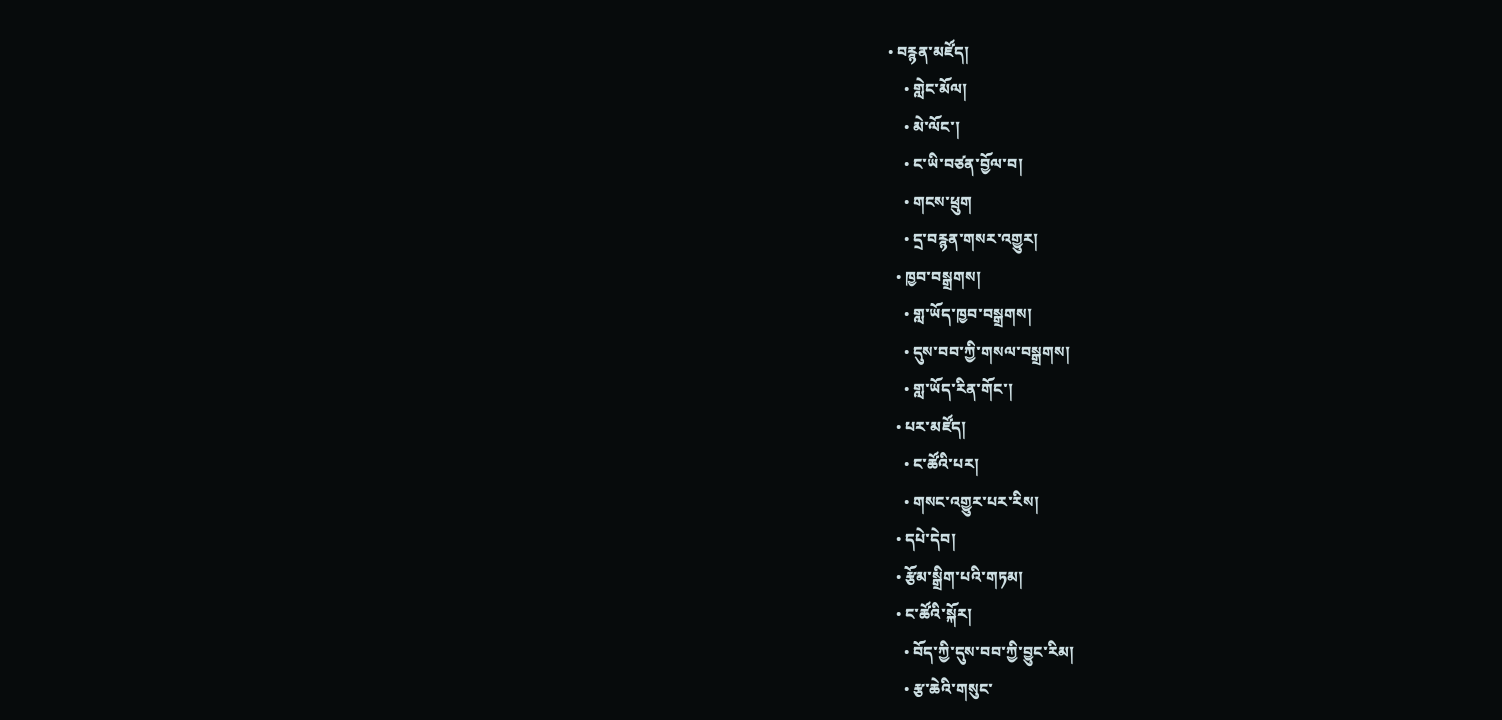• བརྙན་མཛོད།
    • གླེང་མོལ།
    • མེ་ལོང་།
    • ང་ཡི་བཙན་བྱོལ་བ།
    • གངས་ཕྲུག
    • དྲ་བརྙན་གསར་འགྱུར།
  • ཁྱབ་བསྒྲགས།
    • གླ་ཡོད་ཁྱབ་བསྒྲགས།
    • དུས་བབ་ཀྱི་གསལ་བསྒྲགས།
    • གླ་ཡོད་རིན་གོང་།
  • པར་མཛོད།
    • ང་ཚོའི་པར།
    • གསང་འགྱུར་པར་རིས།
  • དཔེ་དེབ།
  • རྩོམ་སྒྲིག་པའི་གཏམ།
  • ང་ཚོའི་སྐོར།
    • བོད་ཀྱི་དུས་བབ་ཀྱི་བྱུང་རིམ།
    • རྩ་ཆེའི་གསུང་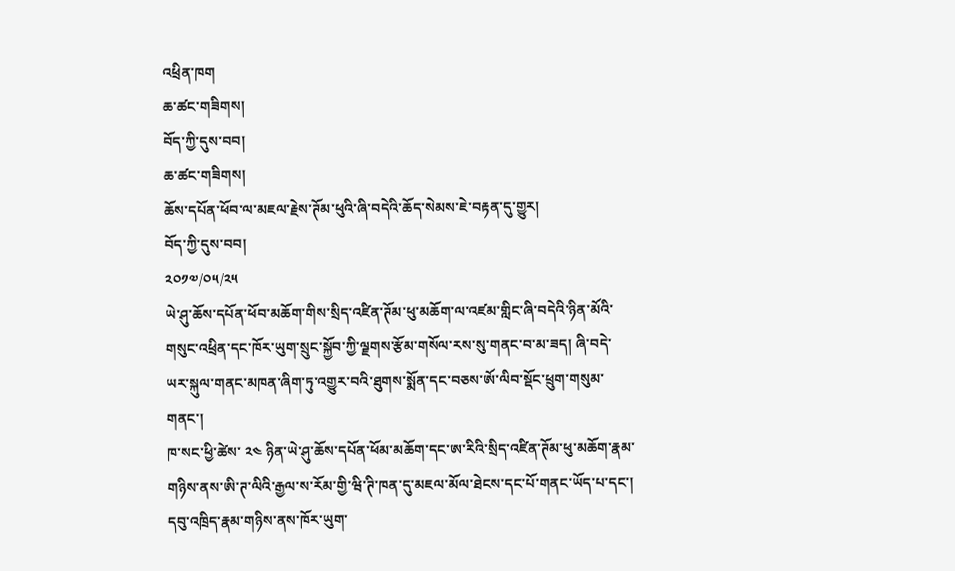འཕྲིན་ཁག
ཆ་ཚང་གཟིགས།
བོད་ཀྱི་དུས་བབ།
ཆ་ཚང་གཟིགས།
ཆོས་དཔོན་ཕོབ་ལ་མཇལ་རྗེས་ཊོམ་ཕུའི་ཞི་བདེའི་ཆོད་སེམས་ཇེ་བརྟན་དུ་གྱུར།
བོད་ཀྱི་དུས་བབ།
༢༠༡༧/༠༥/༢༥
ཡེ་ཤུ་ཆོས་དཔོན་ཕོབ་མཆོག་གིས་སྲིད་འཛིན་ཊོམ་ཕུ་མཆོག་ལ་འཛམ་གླིང་ཞི་བདེའི་ཉིན་མོའི་གསུང་འཕྲིན་དང་ཁོར་ཡུག་སྲུང་སྐྱོབ་ཀྱི་ལྗགས་རྩོམ་གསོལ་རས་སུ་གནང་བ་མ་ཟད། ཞི་བདེ་ཡར་སྐུལ་གནང་མཁན་ཞིག་ཏུ་འགྱུར་བའི་ཐུགས་སྨོན་དང་བཅས་ཨོ་ལིབ་སྡོང་ཕྲུག་གསུམ་གནང་།
ཁ་སང་ཕྱི་ཚེས་ ༢༤ ཉིན་ཡེ་ཤུ་ཆོས་དཔོན་ཕོམ་མཆོག་དང་ཨ་རིའི་སྲིད་འཛིན་ཊོམ་ཕུ་མཆོག་རྣམ་གཉིས་ནས་ཨི་ཊ་ལིའི་རྒྱལ་ས་རོམ་གྱི་ཝི་ཊི་ཁན་དུ་མཇལ་མོལ་ཐེངས་དང་པོ་གནང་ཡོད་པ་དང་། དབུ་འཁྲིད་རྣམ་གཉིས་ནས་ཁོར་ཡུག་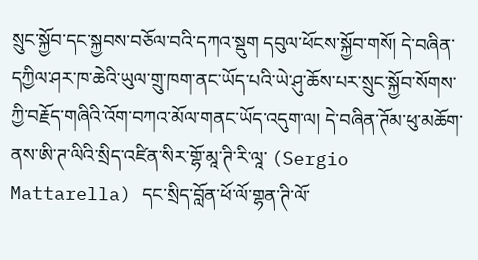སྲུང་སྐྱོབ་དང་སྐྱབས་བཅོལ་བའི་དཀའ་སྡུག དབུལ་ཕོངས་སྐྱོབ་གསོ། དེ་བཞིན་དཀྱིལ་ཤར་ཁ་ཆེའི་ཡུལ་གྲུ་ཁག་ནང་ཡོད་པའི་ཡེ་ཤུ་ཆོས་པར་སྲུང་སྐྱོབ་སོགས་ཀྱི་བརྗོད་གཞིའི་འོག་བཀའ་མོལ་གནང་ཡོད་འདུག་ལ། དེ་བཞིན་ཊོམ་ཕུ་མཆོག་ནས་ཨི་ཊ་ལིའི་སྲིད་འཛིན་སིར་གྷོ་མཱ་ཊི་རི་ལཱ་ (Sergio Mattarella) དང་སྲིད་བློན་ཕོ་ལོ་གྷན་ཊི་ལོ་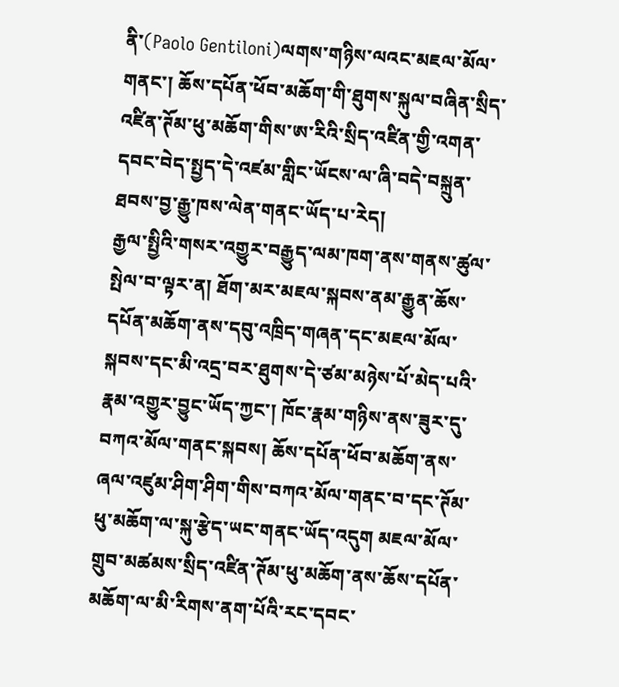ནི་(Paolo Gentiloni)ལགས་གཉིས་ལའང་མཇལ་མོལ་གནང་། ཆོས་དཔོན་ཕོབ་མཆོག་གི་ཐུགས་སྐུལ་བཞིན་སྲིད་འཛིན་ཊོམ་ཕུ་མཆོག་གིས་ཨ་རིའི་སྲིད་འཛིན་གྱི་འགན་དབང་བེད་སྤྱད་དེ་འཛམ་གླིང་ཡོངས་ལ་ཞི་བདེ་བསྐྲུན་ཐབས་བྱ་རྒྱུ་ཁས་ལེན་གནང་ཡོད་པ་རེད།
རྒྱལ་སྤྱིའི་གསར་འགྱུར་བརྒྱུད་ལམ་ཁག་ནས་གནས་ཚུལ་སྤེལ་བ་ལྟར་ན། ཐོག་མར་མཇལ་སྐབས་ནམ་རྒྱུན་ཆོས་དཔོན་མཆོག་ནས་དབུ་འཁྲིད་གཞན་དང་མཇལ་མོལ་སྐབས་དང་མི་འདྲ་བར་ཐུགས་དེ་ཙམ་མཉེས་པོ་མེད་པའི་རྣམ་འགྱུར་བྱུང་ཡོད་ཀྱང་། ཁོང་རྣམ་གཉིས་ནས་ཟུར་དུ་བཀའ་མོལ་གནང་སྐབས། ཆོས་དཔོན་ཕོབ་མཆོག་ནས་ཞལ་འཛུམ་ཤིག་ཤིག་གིས་བཀའ་མོལ་གནང་བ་དང་ཊོམ་ཕུ་མཆོག་ལ་སྐུ་རྩེད་ཡང་གནང་ཡོད་འདུག མཇལ་མོལ་གྲུབ་མཚམས་སྲིད་འཛིན་ཊོམ་ཕུ་མཆོག་ནས་ཆོས་དཔོན་མཆོག་ལ་མི་རིགས་ནག་པོའི་རང་དབང་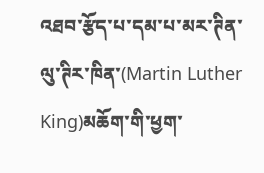འཐབ་རྩོད་པ་དམ་པ་མར་ཊིན་ལུ་ཊིར་ཁིན་(Martin Luther King)མཆོག་གི་ཕྱག་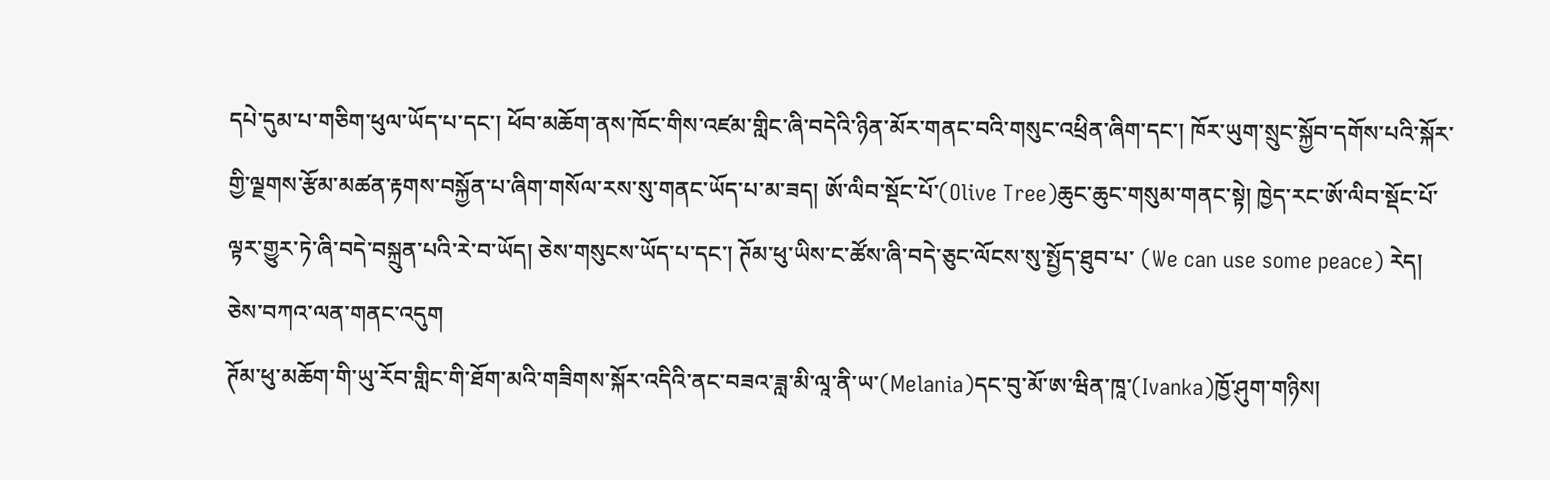དཔེ་དུམ་པ་གཅིག་ཕུལ་ཡོད་པ་དང་། ཕོབ་མཆོག་ནས་ཁོང་གིས་འཛམ་གླིང་ཞི་བདེའི་ཉིན་མོར་གནང་བའི་གསུང་འཕྲིན་ཞིག་དང་། ཁོར་ཡུག་སྲུང་སྐྱོབ་དགོས་པའི་སྐོར་གྱི་ལྗགས་རྩོམ་མཚན་རྟགས་བསྐྱོན་པ་ཞིག་གསོལ་རས་སུ་གནང་ཡོད་པ་མ་ཟད། ཨོ་ལིབ་སྡོང་པོ་(Olive Tree)ཆུང་ཆུང་གསུམ་གནང་སྟེ། ཁྱེད་རང་ཨོ་ལིབ་སྡོང་པོ་ལྟར་གྱུར་ཏེ་ཞི་བདེ་བསྐྲུན་པའི་རེ་བ་ཡོད། ཅེས་གསུངས་ཡོད་པ་དང་། ཊོམ་ཕུ་ཡིས་ང་ཚོས་ཞི་བདེ་ཅུང་ལོངས་སུ་སྤྱོད་ཐུབ་པ་ (We can use some peace) རེད། ཅེས་བཀའ་ལན་གནང་འདུག
ཊོམ་ཕུ་མཆོག་གི་ཡུ་རོབ་གླིང་གི་ཐོག་མའི་གཟིགས་སྐོར་འདིའི་ནང་བཟའ་ཟླ་མི་ལཱ་ནི་ཡ་(Melania)དང་བུ་མོ་ཨ་ཝིན་ཁཱ་(Ivanka)ཁྱོ་ཤུག་གཉིས།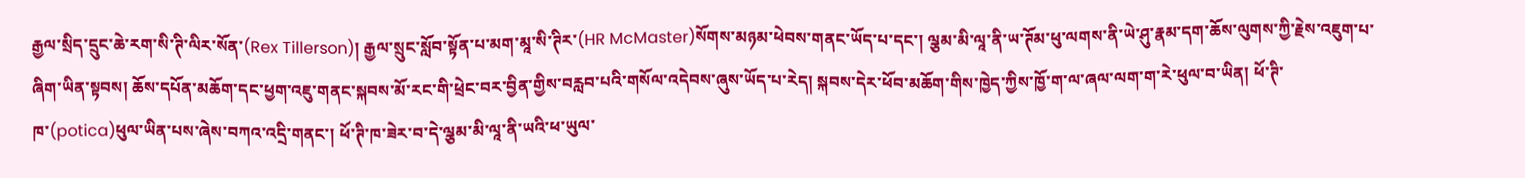རྒྱལ་སྲིད་དྲུང་ཆེ་རག་སི་ཊི་ལིར་སོན་(Rex Tillerson)། རྒྱལ་སྲུང་སློབ་སྟོན་པ་མག་མཱ་སི་ཊིར་(HR McMaster)སོགས་མཉམ་ཕེབས་གནང་ཡོད་པ་དང་། ལྕམ་མི་ལཱ་ནི་ཡ་ཊོམ་ཕུ་ལགས་ནི་ཡེ་ཤུ་རྣམ་དག་ཆོས་ལུགས་ཀྱི་རྗེས་འཇུག་པ་ཞིག་ཡིན་སྟབས། ཆོས་དཔོན་མཆོག་དང་ཕྱག་འཇུ་གནང་སྐབས་མོ་རང་གི་ཕྲེང་བར་བྱིན་གྱིས་བརླབ་པའི་གསོལ་འདེབས་ཞུས་ཡོད་པ་རེད། སྐབས་དེར་ཕོབ་མཆོག་གིས་ཁྱེད་ཀྱིས་ཁྱོ་ག་ལ་ཞལ་ལག་ག་རེ་ཕུལ་བ་ཡིན། ཕོ་ཊི་ཁ་(potica)ཕུལ་ཡིན་པས་ཞེས་བཀའ་འདྲི་གནང་། ཕོ་ཊི་ཁ་ཟེར་བ་དེ་ལྕམ་མི་ལཱ་ནི་ཡའི་ཕ་ཡུལ་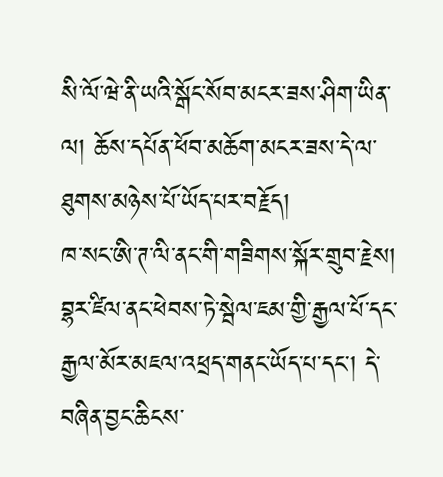སི་ལོ་ཝེ་ནི་ཡའི་སྒོང་སོབ་མངར་ཟས་ཤིག་ཡིན་ལ། ཆོས་དཔོན་ཕོབ་མཆོག་མངར་ཟས་དེ་ལ་ཐུགས་མཉེས་པོ་ཡོད་པར་བརྗོད།
ཁ་སང་ཨི་ཊ་ལི་ནང་གི་གཟིགས་སྐོར་གྲུབ་རྗེས། བྷར་ཛིལ་ནང་ཕེབས་ཏེ་སྦེལ་ཇམ་གྱི་རྒྱལ་པོ་དང་རྒྱལ་མོར་མཇལ་འཕྲད་གནང་ཡོད་པ་དང་། དེ་བཞིན་བྱང་ཆིངས་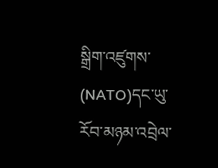སྒྲིག་འཛུགས་ (NATO)དང་ཡུ་རོབ་མཉམ་འབྲེལ་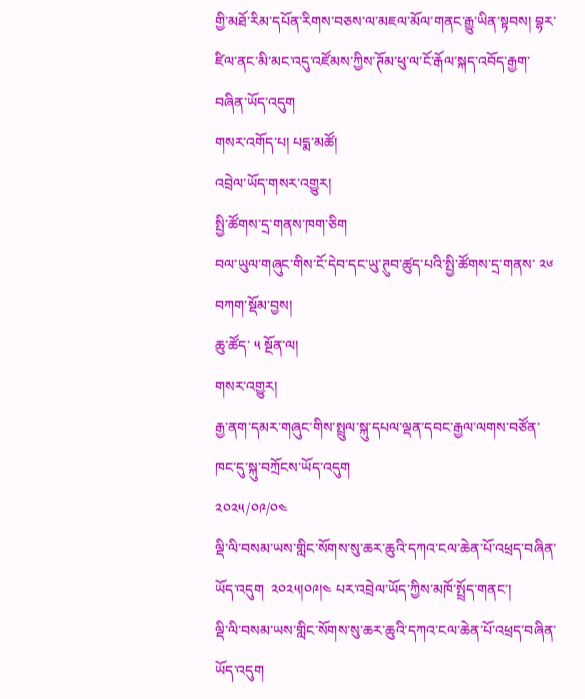གྱི་མཐོ་རིམ་དཔོན་རིགས་བཅས་ལ་མཇལ་མོལ་གནང་རྒྱུ་ཡིན་སྟབས། བྷར་ཛིལ་ནང་མི་མང་འདུ་འཛོམས་ཀྱིས་ཊོམ་ཕུ་ལ་ངོ་རྒོལ་སྐད་འབོད་རྒྱག་བཞིན་ཡོད་འདུག
གསར་འགོད་པ། པདྨ་མཚོ།
འབྲེལ་ཡོད་གསར་འགྱུར།
སྤྱི་ཚོགས་དྲ་གནས་ཁག་ཅིག
བལ་ཡུལ་གཞུང་གིས་ངོ་དེབ་དང་ཡུ་ཊུབ་ཚུད་པའི་སྤྱི་ཚོགས་དྲ་གནས་ ༢༦ བཀག་སྡོམ་བྱས།
ཆུ་ཚོད་ ༥ སྔོན་ལ།
གསར་འགྱུར།
རྒྱ་ནག་དམར་གཞུང་གིས་སྤྲུལ་སྐུ་དཔལ་ལྡན་དབང་རྒྱལ་ལགས་བཙོན་ཁང་དུ་སྐུ་བཀྲོངས་ཡོད་འདུག
༢༠༢༥/༠༩/༠༤
ལྡི་ལི་བསམ་ཡས་གླིང་སོགས་སུ་ཆར་ཆུའི་དཀའ་ངལ་ཆེན་པོ་འཕྲད་བཞིན་ཡོད་འདུག  ༢༠༢༥།༠༩།༤ པར་འབྲེལ་ཡོད་ཀྱིས་མཁོ་སྤྲོད་གནང་།
ལྡི་ལི་བསམ་ཡས་གླིང་སོགས་སུ་ཆར་ཆུའི་དཀའ་ངལ་ཆེན་པོ་འཕྲད་བཞིན་ཡོད་འདུག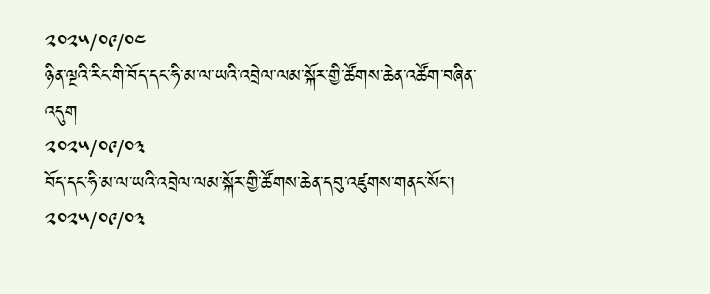༢༠༢༥/༠༩/༠༤
ཉིན་ལྔའི་རིང་གི་བོད་དང་ཧི་མ་ལ་ཡའི་འབྲེལ་ལམ་སྐོར་གྱི་ཚོགས་ཆེན་འཚོག་བཞིན་འདུག
༢༠༢༥/༠༩/༠༣
བོད་དང་ཧི་མ་ལ་ཡའི་འབྲེལ་ལམ་སྐོར་གྱི་ཚོགས་ཆེན་དབུ་འཛུགས་གནང་སོང་།
༢༠༢༥/༠༩/༠༣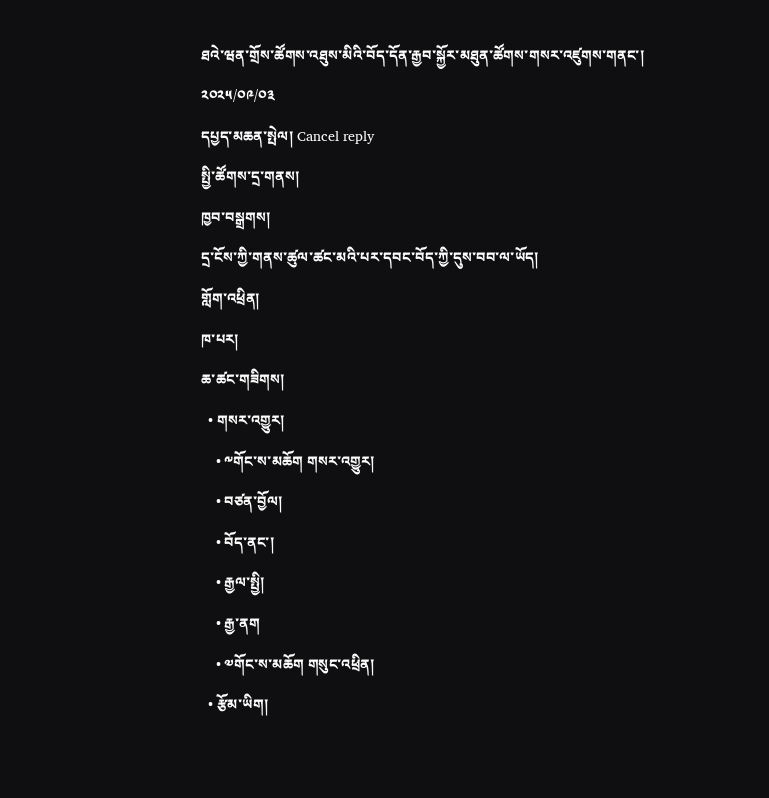ཐའེ་ཝན་གྲོས་ཚོགས་འཐུས་མིའི་བོད་དོན་རྒྱབ་སྐྱོར་མཐུན་ཚོགས་གསར་འཛུགས་གནང་།
༢༠༢༥/༠༩/༠༣
དཔྱད་མཆན་སྤེལ། Cancel reply
སྤྱི་ཚོགས་དྲ་གནས།
ཁྱབ་བསྒྲགས།
དྲ་ངོས་ཀྱི་གནས་ཚུལ་ཚང་མའི་པར་དབང་བོད་ཀྱི་དུས་བབ་ལ་ཡོད།
གློག་འཕྲིན།
ཁ་པར།
ཆ་ཚང་གཟིགས།
  • གསར་འགྱུར།
    • ༸གོང་ས་མཆོག གསར་འགྱུར།
    • བཙན་བྱོལ།
    • བོད་ནང་།
    • རྒྱལ་སྤྱི།
    • རྒྱ་ནག
    • ༧གོང་ས་མཆོག གསུང་འཕྲིན།
  • རྩོམ་ཡིག།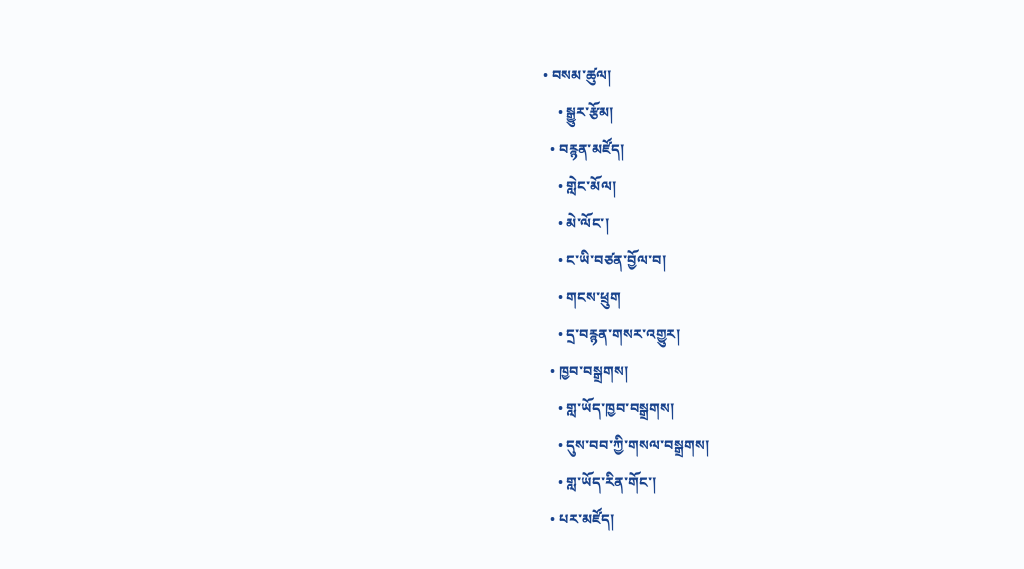• བསམ་ཚུལ།
    • སྒྱུར་རྩོམ།
  • བརྙན་མཛོད།
    • གླེང་མོལ།
    • མེ་ལོང་།
    • ང་ཡི་བཙན་བྱོལ་བ།
    • གངས་ཕྲུག
    • དྲ་བརྙན་གསར་འགྱུར།
  • ཁྱབ་བསྒྲགས།
    • གླ་ཡོད་ཁྱབ་བསྒྲགས།
    • དུས་བབ་ཀྱི་གསལ་བསྒྲགས།
    • གླ་ཡོད་རིན་གོང་།
  • པར་མཛོད།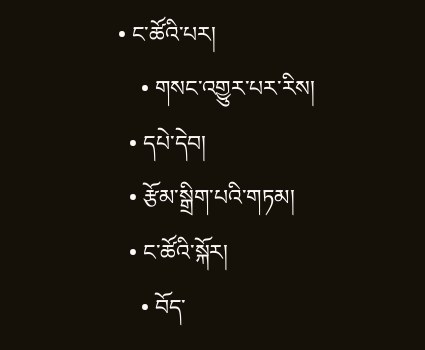• ང་ཚོའི་པར།
    • གསང་འགྱུར་པར་རིས།
  • དཔེ་དེབ།
  • རྩོམ་སྒྲིག་པའི་གཏམ།
  • ང་ཚོའི་སྐོར།
    • བོད་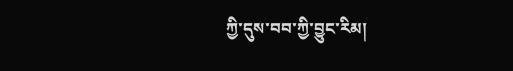ཀྱི་དུས་བབ་ཀྱི་བྱུང་རིམ།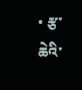• རྩ་ཆེའི་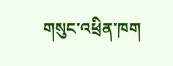གསུང་འཕྲིན་ཁག